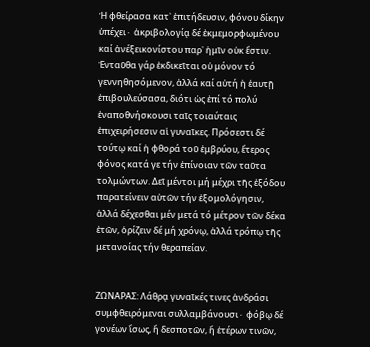Ἡ φθείρασα κατ᾿ ἐπιτήδευσιν, φόνου δίκην ὑπέχει∙ ἀκριβολογίᾳ δέ ἐκμεμορφωμένου καί ἀνέξεικονίστου παρ᾿ ἡμῖν οὐκ ἔστιν. Ἐνταῦθα γάρ ἐκδικεῖται οὐ μόνον τό γεννηθησόμενον, ἀλλά καί αὐτή ἡ ἑαυτῇ ἐπιβουλεύσασα, διότι ὡς ἐπί τό πολύ ἐναποθνήσκουσι ταῖς τοιαύταις ἐπιχειρήσεσιν αἱ γυναῖκες. Πρόσεστι δέ τούτῳ καί ἡ φθορά τοῦ ἐμβρύου, ἕτερος φόνος κατά γε τήν ἐπίνοιαν τῶν ταῦτα τολμώντων. Δεῖ μέντοι μή μέχρι τῆς ἐξόδου παρατείνειν αὐτῶν τήν ἐξομολόγησιν, ἀλλά δέχεσθαι μέν μετά τό μέτρον τῶν δέκα ἐτῶν, ὁρίζειν δέ μή χρόνῳ, ἀλλά τρόπῳ τῆς μετανοίας τήν θεραπείαν.


ΖΩΝΑΡΑΣ: Λάθρᾳ γυναῖκές τινες ἀνδράσι συμφθειρόμεναι συλλαμβάνουσι∙ φόβῳ δέ γονέων ἴσως, ἤ δεσποτῶν, ἤ ἑτέρων τινῶν,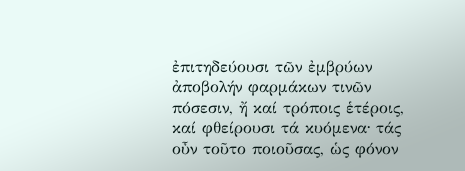ἐπιτηδεύουσι τῶν ἐμβρύων ἀποβολήν φαρμάκων τινῶν πόσεσιν, ἤ καί τρόποις ἑτέροις, καί φθείρουσι τά κυόμενα∙ τάς οὖν τοῦτο ποιοῦσας, ὡς φόνον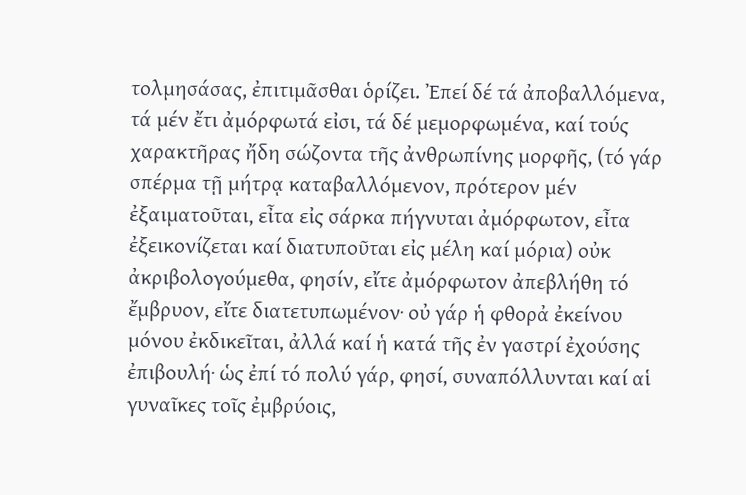τολμησάσας, ἐπιτιμᾶσθαι ὁρίζει. Ἐπεί δέ τά ἀποβαλλόμενα, τά μέν ἔτι ἀμόρφωτά εἰσι, τά δέ μεμορφωμένα, καί τούς χαρακτῆρας ἤδη σώζοντα τῆς ἀνθρωπίνης μορφῆς, (τό γάρ σπέρμα τῇ μήτρᾳ καταβαλλόμενον, πρότερον μέν ἐξαιματοῦται, εἶτα εἰς σάρκα πήγνυται ἀμόρφωτον, εἶτα ἐξεικονίζεται καί διατυποῦται εἰς μέλη καί μόρια) οὐκ ἀκριβολογούμεθα, φησίν, εἴτε ἀμόρφωτον ἀπεβλήθη τό ἔμβρυον, εἴτε διατετυπωμένον∙ οὐ γάρ ἡ φθορἀ ἐκείνου μόνου ἐκδικεῖται, ἀλλά καί ἡ κατά τῆς ἐν γαστρί ἐχούσης ἐπιβουλή∙ ὡς ἐπί τό πολύ γάρ, φησί, συναπόλλυνται καί αἱ γυναῖκες τοῖς ἐμβρύοις,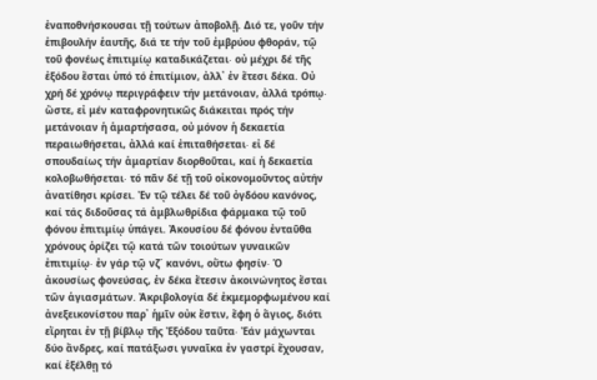ἐναποθνήσκουσαι τῇ τούτων ἀποβολῇ. Διό τε, γοῦν τήν ἐπιβουλήν ἑαυτῆς, διά τε τήν τοῦ ἐμβρύου φθοράν, τῷ τοῦ φονέως ἐπιτιμίῳ καταδικάζεται∙ οὐ μέχρι δέ τῆς ἐξόδου ἔσται ὑπό τό ἐπιτίμιον, ἀλλ᾽ ἐν ἔτεσι δέκα. Οὐ χρή δέ χρόνῳ περιγράφειν τήν μετάνοιαν, ἀλλά τρόπῳ∙ ὥστε, εἰ μέν καταφρονητικῶς διάκειται πρός τήν μετάνοιαν ἡ ἁμαρτήσασα, οὐ μόνον ἡ δεκαετία περαιωθήσεται, ἀλλά καί ἐπιταθήσεται∙ εἰ δέ σπουδαίως τήν ἁμαρτίαν διορθοῦται, καί ἡ δεκαετία κολοβωθήσεται∙ τό πᾶν δέ τῇ τοῦ οἰκονομοῦντος αὐτήν ἀνατίθησι κρίσει. Ἐν τῷ τέλει δέ τοῦ ὀγδόου κανόνος, καί τάς διδοῦσας τά ἀμβλωθρίδια φάρμακα τῷ τοῦ φόνου ἐπιτιμίῳ ὑπάγει. Ἀκουσίου δέ φόνου ἐνταῦθα χρόνους ὁρίζει τῷ κατά τῶν τοιούτων γυναικῶν ἐπιτιμίῳ∙ ἐν γάρ τῷ νζ΄ κανόνι, οὕτω φησίν∙ Ὁ ἀκουσίως φονεύσας, ἐν δέκα ἔτεσιν ἀκοινώνητος ἔσται τῶν ἁγιασμάτων. Ἀκριβολογία δέ ἐκμεμορφωμένου καί ἀνεξεικονίστου παρ᾽ ἡμῖν οὐκ ἔστιν, ἔφη ὁ ἅγιος, διότι εἴρηται ἐν τῇ βίβλῳ τῆς Ἐξόδου ταῦτα∙ Ἐάν μάχωνται δύο ἄνδρες, καί πατάξωσι γυναῖκα ἐν γαστρί ἔχουσαν, καί ἐξέλθῃ τό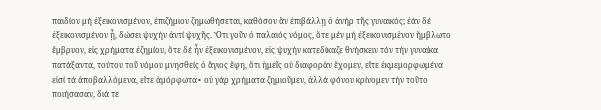παιδίον μή ἐξεικονισμένον, ἐπιζήμιον ζημωθήσεται, καθόσον ἂν ἐπιβάλλῃ ὁ ἀνήρ τῆς γυναικός; ἐάν δέ ἐξεικονισμένον ᾖ, δώσει ψυχήν ἀντί ψυχῆς. Ὅτι γοῦν ὁ παλαιός νόμος, ὅτε μέν μή ἐξεικονισμἑνον ἤμβλωτο ἔμβρυον, εἰς χρήματα ἐζημίου, ὅτε δέ ἦν ἐξεικονισμένον, εἰς ψυχήν κατεδίκαζε θνήσκειν τόν τήν γυναίκα πατάξαντα, τούτου τοῦ νόμου μνησθείς ὁ ἅγιος ἔφη, ὅτι ἡμεῖς οὐ διαφορἁν ἔχομεν, εἴτε ἐκμεμορφωμένα εἰσί τά ἀποβαλλόμενα, εἴτε ἀμόρφωτα∙ οὐ γάρ χρήματα ζημιοῦμεν, ἀλλά φόνου κρίνομεν τήν τοῦτο ποιήσασαν, διά τε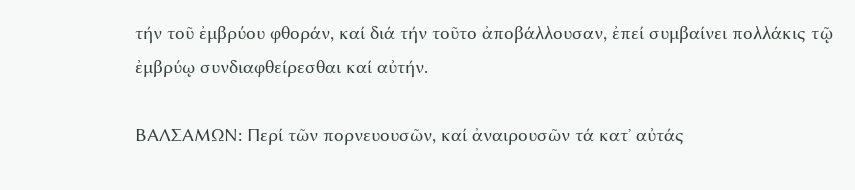τήν τοῦ ἐμβρύου φθοράν, καί διά τήν τοῦτο ἀποβάλλουσαν, ἐπεί συμβαίνει πολλάκις τῷ ἐμβρύῳ συνδιαφθείρεσθαι καί αὐτήν.

ΒΑΛΣΑΜΩΝ: Περί τῶν πορνευουσῶν, καί ἀναιρουσῶν τά κατ᾽ αὐτάς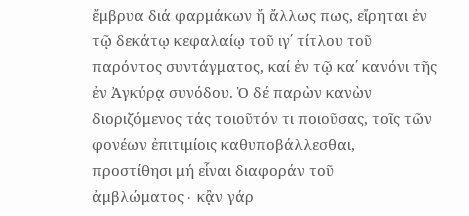ἔμβρυα διά φαρμάκων ἤ ἄλλως πως, εἴρηται ἐν τῷ δεκάτῳ κεφαλαίῳ τοῦ ιγ΄ τίτλου τοῦ παρόντος συντάγματος, καί ἐν τῷ κα΄ κανόνι τῆς ἐν Ἀγκύρᾳ συνόδου. Ὁ δέ παρὼν κανὼν διοριζόμενος τάς τοιοῦτόν τι ποιοῦσας, τοῖς τῶν φονέων ἐπιτιμίοις καθυποβάλλεσθαι, προστίθησι μή εἷναι διαφοράν τοῦ ἀμβλώματος∙ κᾂν γάρ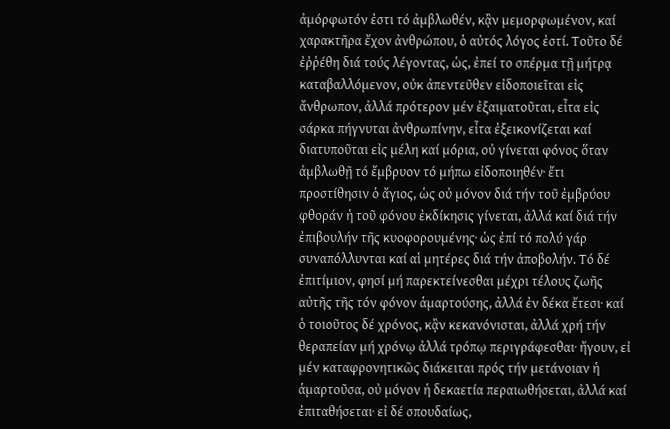ἀμόρφωτόν ἐστι τό ἀμβλωθέν, κᾂν μεμορφωμένον, καί χαρακτῆρα ἔχον ἀνθρώπου, ὁ αὐτός λόγος ἐστί. Τοῦτο δέ ἐῤῥέθη διά τούς λέγοντας, ὡς, ἐπεί το σπέρμα τῇ μήτρᾳ καταβαλλόμενον, οὐκ ἀπεντεῦθεν εἰδοποιεῖται εἰς ἄνθρωπον, ἀλλά πρότερον μέν ἐξαιματοῦται, εἶτα εἰς σάρκα πήγνυται ἀνθρωπίνην, εἶτα ἐξεικονίζεται καί διατυποῦται εἰς μέλη καί μόρια, οὐ γίνεται φόνος ὅταν ἀμβλωθῇ τό ἔμβρυον τό μήπω εἰδοποιηθέν∙ ἔτι προστίθησιν ὁ ἄγιος, ὡς οὐ μόνον διά τήν τοῦ ἐμβρύου φθοράν ἡ τοῦ φόνου ἐκδίκησις γίνεται, ἀλλά καί διά τήν ἐπιβουλήν τῆς κυοφορουμένης∙ ὡς ἐπί τό πολύ γάρ συναπόλλυνται καί αἱ μητέρες διά τήν ἀποβολήν. Τό δέ ἐπιτίμιον, φησί μή παρεκτείνεσθαι μέχρι τέλους ζωῆς αὐτῆς τῆς τόν φόνον ἁμαρτούσης, ἀλλά ἐν δέκα ἔτεσι∙ καί ὁ τοιοῦτος δέ χρόνος, κᾂν κεκανόνισται, ἀλλά χρή τήν θεραπείαν μή χρόνῳ ἀλλά τρόπῳ περιγράφεσθαι∙ ἤγουν, εἰ μέν καταφρονητικῶς διάκειται πρός τήν μετάνοιαν ἡ ἁμαρτοῦσα, οὐ μόνον ἡ δεκαετία περαιωθήσεται, ἀλλά καί ἐπιταθήσεται∙ εἰ δέ σπουδαίως,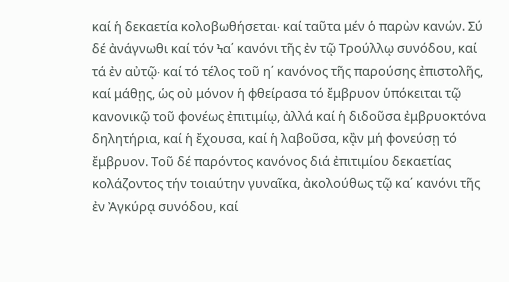καί ἡ δεκαετία κολοβωθήσεται∙ καί ταῦτα μέν ὁ παρὼν κανών. Σύ δέ ἀνάγνωθι καί τόν Ϟα΄ κανόνι τῆς ἐν τῷ Τρούλλῳ συνόδου, καί τά ἐν αὐτῷ∙ καί τό τέλος τοῦ η΄ κανόνος τῆς παρούσης ἐπιστολῆς, καί μάθῃς, ὡς οὐ μόνον ἡ φθείρασα τό ἔμβρυον ὑπόκειται τῷ κανονικῷ τοῦ φονέως ἐπιτιμίῳ, ἀλλά καί ἡ διδοῦσα ἐμβρυοκτόνα δηλητήρια, καί ἡ ἔχουσα, καί ἡ λαβοῦσα, κᾂν μή φονεύσῃ τό ἔμβρυον. Τοῦ δέ παρόντος κανόνος διά ἐπιτιμίου δεκαετίας κολάζοντος τήν τοιαύτην γυναῖκα, ἀκολούθως τῷ κα΄ κανόνι τῆς ἐν Ἀγκύρᾳ συνόδου, καί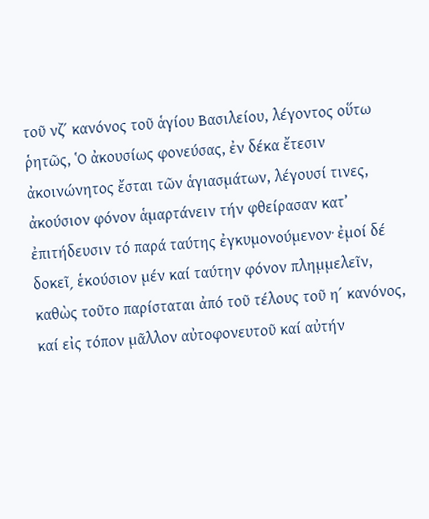τοῦ νζ΄ κανόνος τοῦ ἁγίου Βασιλείου, λέγοντος οὕτω ῥητῶς, Ὁ ἀκουσίως φονεύσας, ἐν δέκα ἔτεσιν ἀκοινώνητος ἔσται τῶν ἁγιασμάτων, λέγουσί τινες, ἀκούσιον φόνον ἁμαρτάνειν τήν φθείρασαν κατ’ ἐπιτήδευσιν τό παρά ταύτης ἐγκυμονούμενον∙ ἐμοί δέ δοκεῖ͵ ἑκούσιον μέν καί ταύτην φόνον πλημμελεῖν, καθὼς τοῦτο παρίσταται ἀπό τοῦ τέλους τοῦ η΄ κανόνος, καί εἰς τόπον μᾶλλον αὐτοφονευτοῦ καί αὐτήν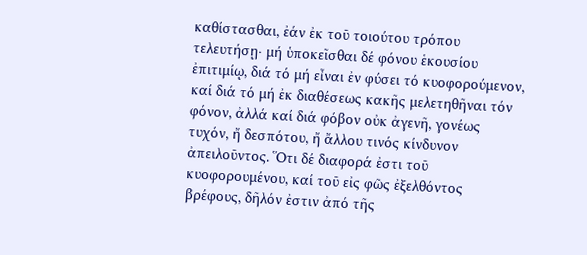καθίστασθαι, ἐάν ἐκ τοῦ τοιούτου τρόπου τελευτήσῃ∙ μή ὑποκεῖσθαι δέ φόνου ἑκουσίου ἐπιτιμίῳ, διά τό μή εἶναι ἐν φύσει τό κυοφορούμενον, καί διά τό μή ἐκ διαθέσεως κακῆς μελετηθῆναι τόν φόνον, ἀλλά καί διά φόβον οὐκ ἀγενῆ, γονέως τυχόν, ἤ δεσπότου, ἤ ἄλλου τινός κίνδυνον ἀπειλοῦντος. Ὅτι δέ διαφορά ἐστι τοῦ κυοφορουμένου, καί τοῦ εἰς φῶς ἐξελθόντος βρέφους, δῆλόν ἐστιν ἀπό τῆς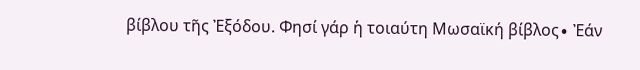βίβλου τῆς Ἐξόδου. Φησί γάρ ἡ τοιαύτη Μωσαϊκή βίβλος∙ Ἐάν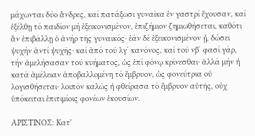μάχωνται δύο ἄνδρες, καί πατάξωσι γυναῖκα ἐν γαστρί ἔχουσαν, καί ἐξέλθῃ τό παιδίον μή ἐξεικονισμένον, ἐπιζήμιον ζημιωθήσεται, καθότι ἂν ἐπιβάλλῃ ὁ ἀνήρ τῆς γυναικός∙ ἐάν δέ ἐξεικονισμένον ᾖ, δώσει ψυχήν ἀντί ψυχῆς∙ καί ἀπό τοῦ λγ΄ κανόνος, καί τοῦ νβ΄ φασί γάρ, τήν ἀμελήσασαν τοῦ κυήματος, ὡς ἐπί φόνῳ κρίνεσθαι∙ ἀλλά μήν ἡ κατά ἀμέλειαν ἀποβαλλομένη τό ἔμβρυον, ὡς φονεύτρια οὐ λογισθήσεται∙ λοιπόν καλῶς ἡ φθείρασα τό ἔμβρυον αὐτῆς, οὐχ ὑπόκειται ἐπιτιμίοις φονέων ἑκουσίων.

ΑΡΙΣΤΙΝΟΣ: Κατ᾽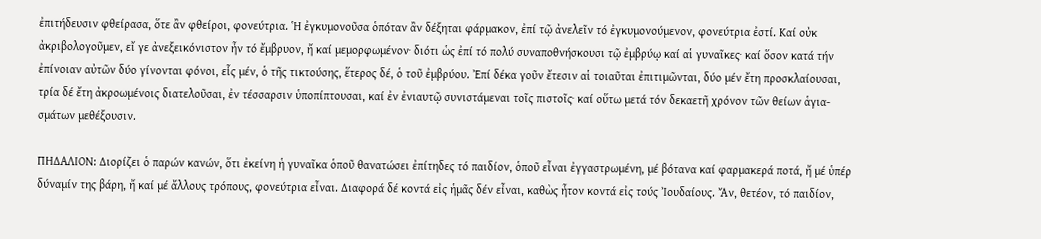ἐπιτήδευσιν φθείρασα, ὅτε ἂν φθείροι, φονεύτρια. Ἡ ἐγκυμονοῦσα ὁπόταν ἂν δέξηται φάρμακον, ἐπί τῷ ἀνελεῖν τό ἐγκυμονούμενον, φονεύτρια ἐστί. Καί οὐκ ἀκριβολογοῦμεν, εἴ γε ἀνεξεικόνιστον ἦν τό ἔμβρυον, ἤ καί μεμορφωμένον∙ διότι ὡς ἐπί τό πολύ συναποθνήσκουσι τῷ ἐμβρύῳ καί αἱ γυναῖκες∙ καί ὅσον κατά τήν ἐπίνοιαν αὐτῶν δύο γίνονται φόνοι, εἷς μέν, ὁ τῆς τικτούσης, ἕτερος δέ, ὁ τοῦ ἐμβρύου. Ἐπί δέκα γοῦν ἔτεσιν αἱ τοιαῦται ἐπιτιμῶνται, δύο μέν ἔτη προσκλαίουσαι, τρία δέ ἔτη ἀκροωμένοις διατελοῦσαι, ἐν τέσσαρσιν ὑποπίπτουσαι, καί ἐν ἐνιαυτῷ συνιστάμεναι τοῖς πιστοῖς∙ καί οὕτω μετά τόν δεκαετῆ χρόνον τῶν θείων ἁγια- σμάτων μεθέξουσιν.

ΠΗΔΑΛΙΟΝ: Διορίζει ὁ παρών κανών, ὅτι ἐκείνη ἡ γυναῖκα ὁποῦ θανατώσει ἐπίτηδες τό παιδίον, ὁποῦ εἶναι ἐγγαστρωμένη, μέ βότανα καί φαρμακερά ποτά, ἤ μέ ὑπέρ δύναμίν της βάρη, ἤ καί μέ ἄλλους τρόπους, φονεύτρια εἶναι. Διαφορά δέ κοντά εἰς ἡμᾶς δέν εἶναι, καθὼς ἦτον κοντά εἰς τούς Ἰουδαίους. Ἄν, θετέον, τό παιδίον,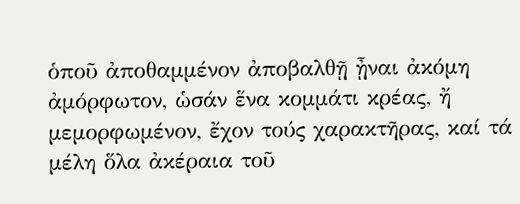ὁποῦ ἀποθαμμένον ἀποβαλθῇ ᾖναι ἀκόμη ἀμόρφωτον, ὡσάν ἕνα κομμάτι κρέας, ἤ μεμορφωμένον, ἔχον τούς χαρακτῆρας, καί τά μέλη ὅλα ἀκέραια τοῦ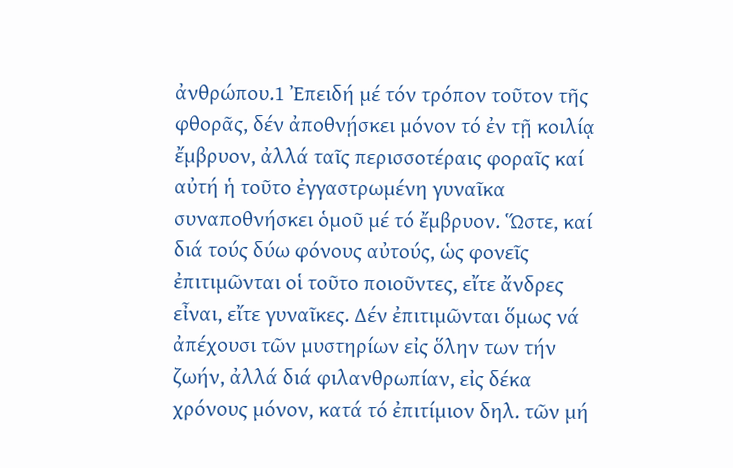ἀνθρώπου.1 Ἐπειδή μέ τόν τρόπον τοῦτον τῆς φθορᾶς, δέν ἀποθνῄσκει μόνον τό ἐν τῇ κοιλίᾳ ἔμβρυον, ἀλλά ταῖς περισσοτέραις φοραῖς καί αὐτή ἡ τοῦτο ἐγγαστρωμένη γυναῖκα συναποθνήσκει ὁμοῦ μέ τό ἔμβρυον. Ὥστε, καί διά τούς δύω φόνους αὐτούς, ὡς φονεῖς ἐπιτιμῶνται οἱ τοῦτο ποιοῦντες, εἴτε ἄνδρες εἶναι, εἴτε γυναῖκες. Δέν ἐπιτιμῶνται ὅμως νά ἀπέχουσι τῶν μυστηρίων εἰς ὅλην των τήν ζωήν, ἀλλά διά φιλανθρωπίαν, εἰς δέκα χρόνους μόνον, κατά τό ἐπιτίμιον δηλ. τῶν μή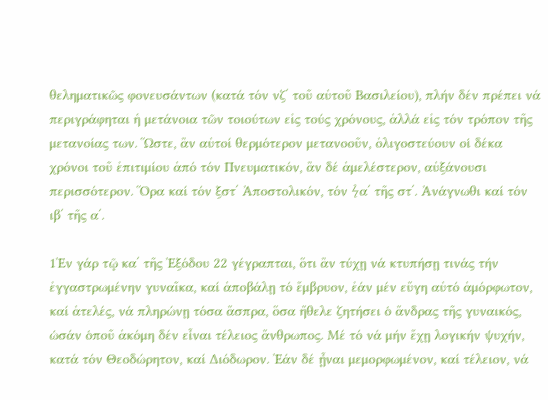θεληματικῶς φονευσάντων (κατά τόν νζ΄ τοῦ αὐτοῦ Βασιλείου), πλήν δέν πρέπει νά περιγράφηται ἡ μετάνοια τῶν τοιούτων εἰς τούς χρόνους, ἀλλά εἰς τόν τρόπον τῆς μετανοίας των. Ὥστε, ἂν αὐτοί θερμότερον μετανοοῦν, ὀλιγοστεύουν οἱ δέκα χρόνοι τοῦ ἐπιτιμίου ἀπό τόν Πνευματικόν, ἂν δέ ἀμελέστερον, αὐξάνουσι περισσότερον. Ὅρα καί τόν ξστ΄ Ἀποστολικόν, τόν Ϟα΄ τῆς στ΄. Ἀνάγνωθι καί τόν ιβ΄ τῆς α΄.

1Ἐν γάρ τῷ κα΄ τῆς Ἐξόδου 22 γέγραπται, ὅτι ἂν τύχῃ νά κτυπήσῃ τινάς τήν ἐγγαστρωμένην γυναῖκα, καί ἀποβάλῃ τό ἔμβρυον, ἐάν μέν εὔγη αὐτό ἀμόρφωτον, καί ἀτελές, νά πληρώνῃ τόσα ἄσπρα, ὅσα ἤθελε ζητήσει ὁ ἄνδρας τῆς γυναικός, ὡσάν ὁποῦ ἀκόμη δέν εἶναι τέλειος ἄνθρωπος. Μέ τό νά μήν ἔχῃ λογικήν ψυχήν, κατά τόν Θεοδώρητον, καί Διόδωρον. Ἐάν δέ ᾖναι μεμορφωμένον, καί τέλειον, νά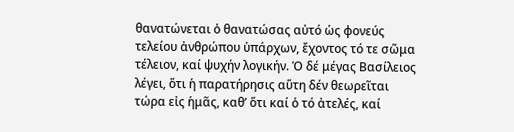θανατώνεται ὁ θανατώσας αὐτό ὡς φονεύς τελείου ἀνθρώπου ὑπάρχων, ἔχοντος τό τε σῶμα τέλειον, καί ψυχήν λογικήν. Ὁ δέ μέγας Βασίλειος λέγει, ὅτι ἡ παρατήρησις αὕτη δέν θεωρεῖται τώρα εἰς ἡμᾶς, καθ’ ὅτι καί ὁ τό ἀτελές, καί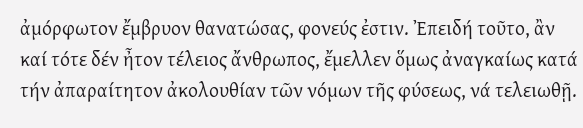ἀμόρφωτον ἔμβρυον θανατώσας, φονεύς ἐστιν. Ἐπειδή τοῦτο, ἂν καί τότε δέν ἦτον τέλειος ἄνθρωπος, ἔμελλεν ὅμως ἀναγκαίως κατά τήν ἀπαραίτητον ἀκολουθίαν τῶν νόμων τῆς φύσεως, νά τελειωθῇ.